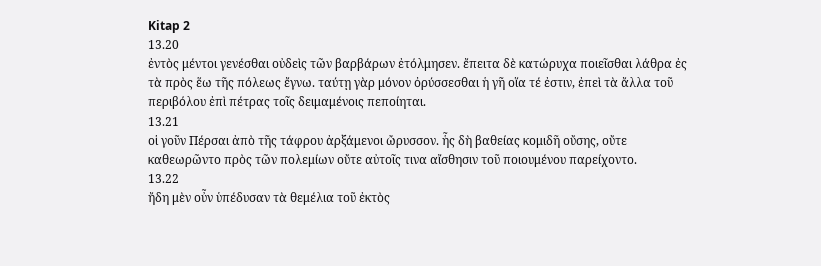Kitap 2
13.20
ἐντὸς μέντοι γενέσθαι οὐδεὶς τῶν βαρβάρων ἐτόλμησεν. ἔπειτα δὲ κατώρυχα ποιεῖσθαι λάθρα ἐς τὰ πρὸς ἕω τῆς πόλεως ἔγνω. ταύτῃ γὰρ μόνον ὀρύσσεσθαι ἡ γῆ οἵα τέ ἐστιν, ἐπεὶ τὰ ἄλλα τοῦ περιβόλου ἐπὶ πέτρας τοῖς δειμαμένοις πεποίηται.
13.21
οἱ γοῦν Πέρσαι ἀπὸ τῆς τάφρου ἀρξάμενοι ὤρυσσον. ἧς δὴ βαθείας κομιδῆ οὔσης, οὔτε καθεωρῶντο πρὸς τῶν πολεμίων οὔτε αὐτοῖς τινα αἴσθησιν τοῦ ποιουμένου παρείχοντο.
13.22
ἤδη μὲν οὖν ὑπέδυσαν τὰ θεμέλια τοῦ ἐκτὸς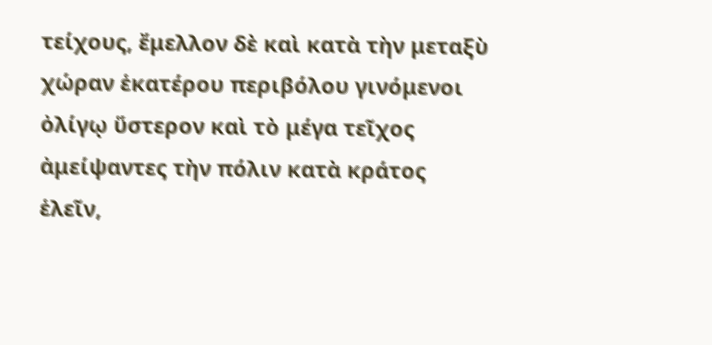τείχους, ἔμελλον δὲ καὶ κατὰ τὴν μεταξὺ χώραν ἑκατέρου περιβόλου γινόμενοι ὀλίγῳ ὕστερον καὶ τὸ μέγα τεῖχος ἀμείψαντες τὴν πόλιν κατὰ κράτος ἑλεῖν,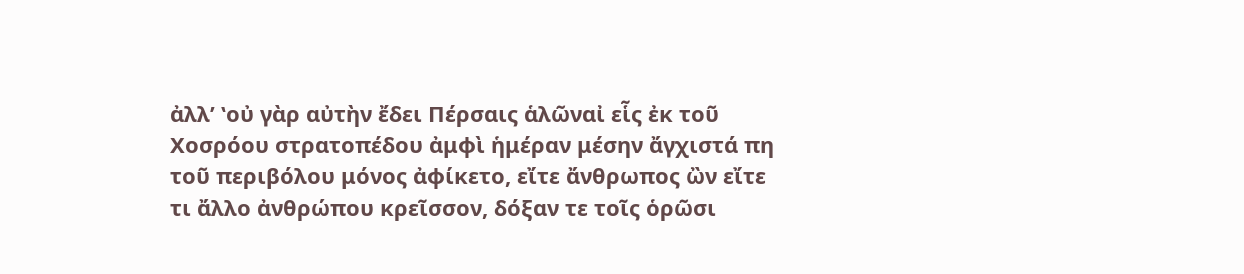ἀλλ’ ʽοὐ γὰρ αὐτὴν ἔδει Πέρσαις ἁλῶναἰ εἷς ἐκ τοῦ Χοσρόου στρατοπέδου ἀμφὶ ἡμέραν μέσην ἄγχιστά πη τοῦ περιβόλου μόνος ἀφίκετο, εἴτε ἄνθρωπος ὢν εἴτε τι ἄλλο ἀνθρώπου κρεῖσσον, δόξαν τε τοῖς ὁρῶσι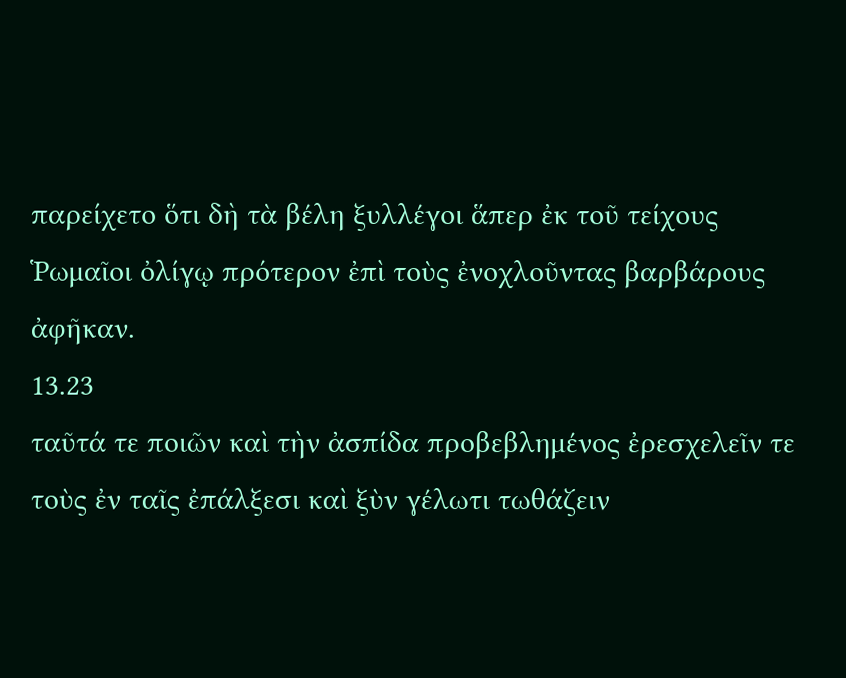παρείχετο ὅτι δὴ τὰ βέλη ξυλλέγοι ἅπερ ἐκ τοῦ τείχους Ῥωμαῖοι ὀλίγῳ πρότερον ἐπὶ τοὺς ἐνοχλοῦντας βαρβάρους ἀφῆκαν.
13.23
ταῦτά τε ποιῶν καὶ τὴν ἀσπίδα προβεβλημένος ἐρεσχελεῖν τε τοὺς ἐν ταῖς ἐπάλξεσι καὶ ξὺν γέλωτι τωθάζειν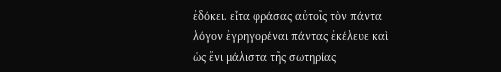ἐδόκει. εἶτα φράσας αὐτοῖς τὸν πάντα λόγον ἐγρηγορέναι πάντας ἐκέλευε καὶ ὡς ἔνι μάλιστα τῆς σωτηρίας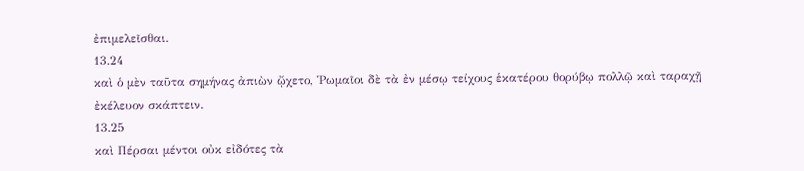ἐπιμελεῖσθαι.
13.24
καὶ ὁ μὲν ταῦτα σημήνας ἀπιὼν ᾤχετο, Ῥωμαῖοι δὲ τὰ ἐν μέσῳ τείχους ἑκατέρου θορύβῳ πολλῷ καὶ ταραχῇ ἐκέλευον σκάπτειν.
13.25
καὶ Πέρσαι μέντοι οὐκ εἰδότες τὰ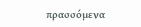πρασσόμενα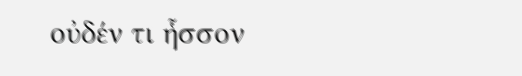οὐδέν τι ἧσσον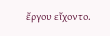ἔργου εἴχοντο.